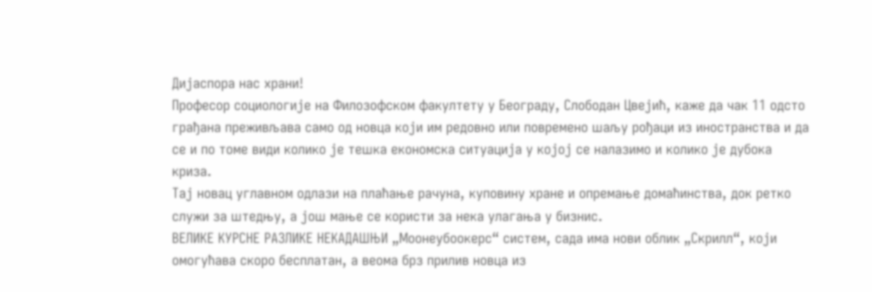Дијаспора нас храни!
Професор социологије на Филозофском факултету у Београду, Слободан Цвејић, каже да чак 11 одсто грађана преживљава само од новца који им редовно или повремено шаљу рођаци из иностранства и да се и по томе види колико је тешка економска ситуација у којој се налазимо и колико је дубока криза.
Тај новац углавном одлази на плаћање рачуна, куповину хране и опремање домаћинства, док ретко служи за штедњу, а још мање се користи за нека улагања у бизнис.
ВЕЛИКЕ КУРСНЕ РАЗЛИКЕ НЕКАДАШЊИ „Моонеyбоокерс“ систем, сада има нови облик „Скрилл“, који омогућава скоро бесплатан, а веома брз прилив новца из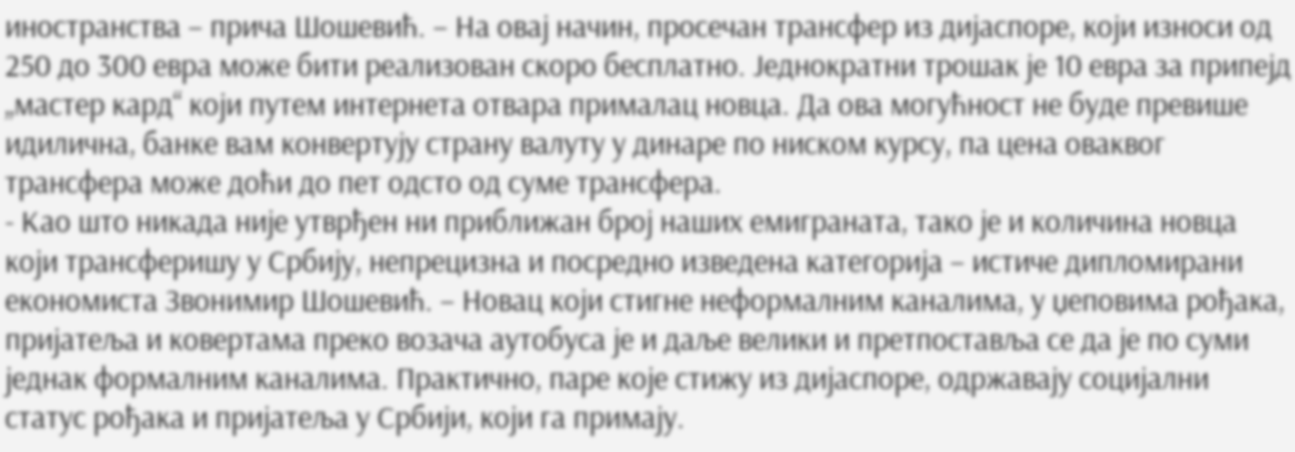иностранства – прича Шошевић. – На овај начин, просечан трансфер из дијаспоре, који износи од 250 до 300 евра може бити реализован скоро бесплатно. Једнократни трошак је 10 евра за припејд „мастер кард“ који путем интернета отвара прималац новца. Да ова могућност не буде превише идилична, банке вам конвертују страну валуту у динаре по ниском курсу, па цена оваквог трансфера може доћи до пет одсто од суме трансфера.
- Као што никада није утврђен ни приближан број наших емиграната, тако је и количина новца који трансферишу у Србију, непрецизна и посредно изведена категорија – истиче дипломирани економиста Звонимир Шошевић. – Новац који стигне неформалним каналима, у џеповима рођака, пријатеља и ковертама преко возача аутобуса је и даље велики и претпоставља се да је по суми једнак формалним каналима. Практично, паре које стижу из дијаспоре, одржавају социјални статус рођака и пријатеља у Србији, који га примају.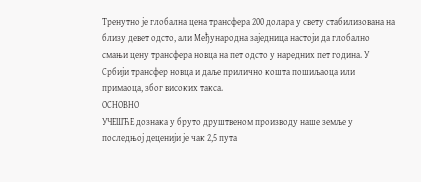Тренутно је глобална цена трансфера 200 долара у свету стабилизована на близу девет одсто, али Међународна заједница настоји да глобално смањи цену трансфера новца на пет одсто у наредних пет година. У Србији трансфер новца и даље прилично кошта пошиљаоца или примаоца, због високих такса.
ОСНОВНО
УЧЕШЋЕ дознака у бруто друштвеном производу наше земље у последњој деценији је чак 2,5 пута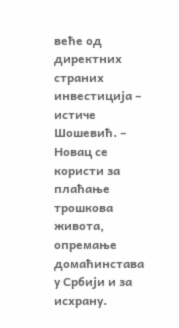веће од директних страних инвестиција – истиче Шошевић. – Новац се користи за плаћање трошкова живота, опремање домаћинстава у Србији и за исхрану.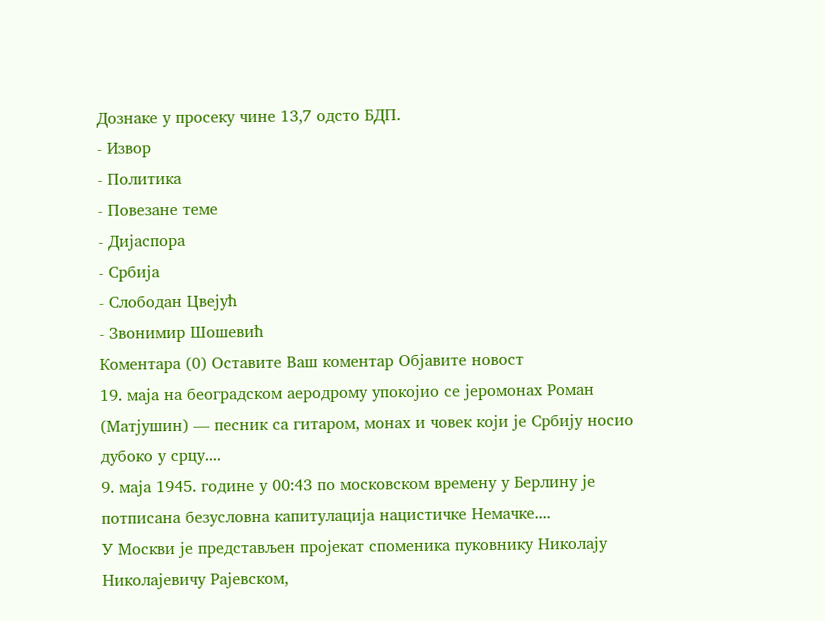Дознаке у просеку чине 13,7 одсто БДП.
- Извор
- Политика
- Повезане теме
- Дијаспора
- Србија
- Слободан Цвејућ
- Звонимир Шошевић
Коментара (0) Оставите Ваш коментар Објавите новост
19. маја на београдском аеродрому упокојио се јеромонах Роман (Матјушин) — песник са гитаром, монах и човек који је Србију носио дубоко у срцу....
9. маја 1945. године у 00:43 по московском времену у Берлину је потписана безусловна капитулација нацистичке Немачке....
У Москви је представљен пројекат споменика пуковнику Николају Николајевичу Рајевском,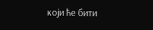који ће бити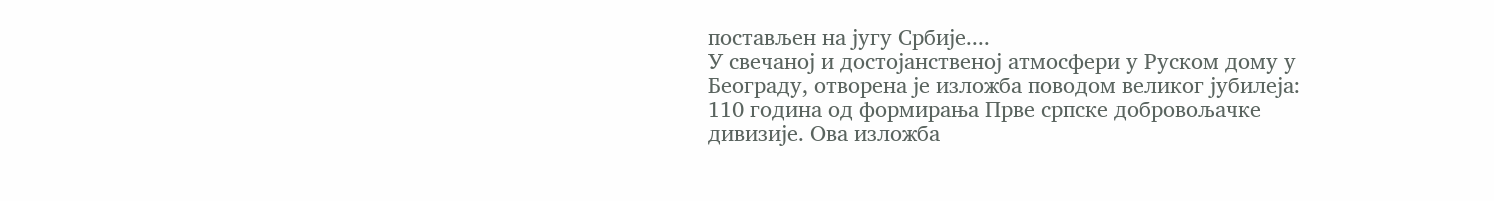постављен на југу Србије....
У свечаној и достојанственој атмосфери у Руском дому у Београду, отворена је изложба поводом великог јубилеја: 110 година од формирања Прве српске добровољачке дивизије. Ова изложба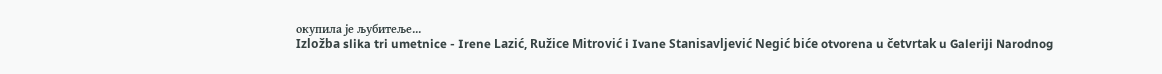окупила је љубитеље...
Izložba slika tri umetnice - Irene Lazić, Ružice Mitrović i Ivane Stanisavljević Negić biće otvorena u četvrtak u Galeriji Narodnog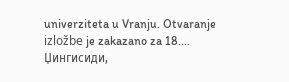univerziteta u Vranju. Otvaranje izložbe je zakazano za 18....
Џингисиди,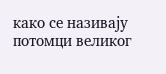како се називају потомци великог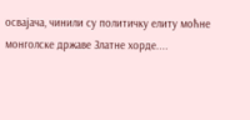освајача, чинили су политичку елиту моћне монголске државе Златне хорде....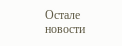Остале новости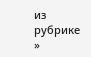из рубрике »